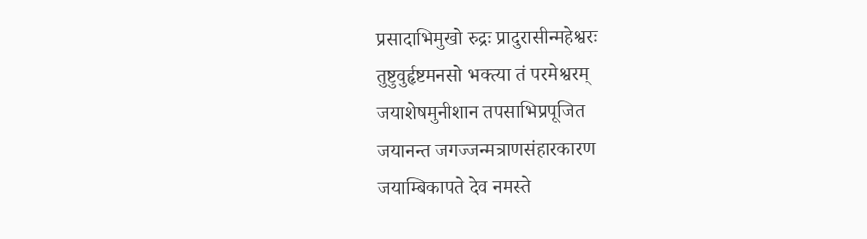प्रसादाभिमुखो रुद्रः प्रादुरासीन्महेश्वरः
तुष्टुवुर्हृष्टमनसो भक्त्या तं परमेश्वरम्
जयाशेषमुनीशान तपसाभिप्रपूजित
जयानन्त जगज्जन्मत्राणसंहारकारण
जयाम्बिकापते देव नमस्ते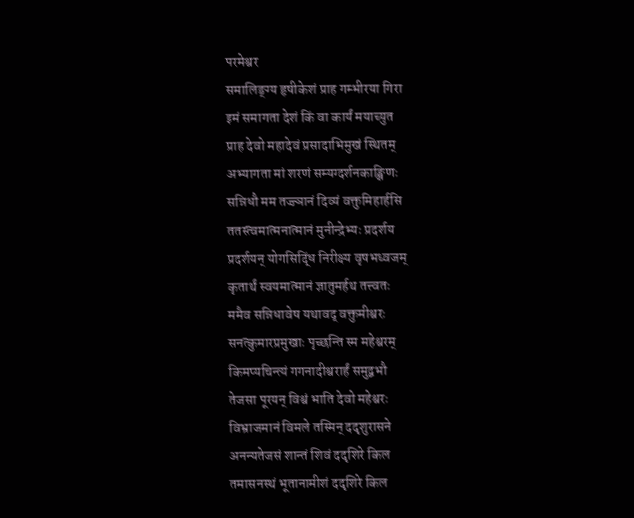परमेश्वर
समालिङ्ग्य हृषीकेशं प्राह गम्भीरया गिरा
इमं समागता देशं किं वा कार्यं मयाच्युत
प्राह देवो महादेवं प्रसादाभिमुखं स्थितम्
अभ्यागता मां शरणं सम्यग्दर्शनकाङ्क्षिणः
सन्निधौ मम तज्ज्ञानं दिव्यं वक्तुमिहार्हसि
ततस्त्वमात्मनात्मानं मुनीन्द्रेभ्यः प्रदर्शय
प्रदर्शयन् योगसिद्धिं निरीक्ष्य वृषभध्वजम्
कृतार्थं स्वयमात्मानं ज्ञातुमर्हथ तत्त्वतः
ममैव सन्निधावेष यथावद् वक्तुमीश्वरः
सनत्कुमारप्रमुखाः पृच्छन्ति स्म महेश्वरम्
किमप्यचिन्त्यं गगनादीश्वरार्हं समुद्बभौ
तेजसा पूरयन् विश्वं भाति देवो महेश्वरः
विभ्राजमानं विमले तस्मिन् ददृशुरासने
अनन्यतेजसं शान्तं शिवं ददृशिरे किल
तमासनस्थं भूतानामीशं ददृशिरे किल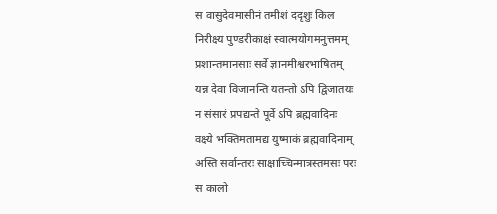स वासुदेवमासीनं तमीशं ददृशुः किल
निरीक्ष्य पुण्डरीकाक्षं स्वात्मयोगमनुत्तमम्
प्रशान्तमानसाः सर्वे ज्ञानमीश्वरभाषितम्
यन्न देवा विजानन्ति यतन्तो ऽपि द्विजातयः
न संसारं प्रपद्यन्ते पूर्वे ऽपि ब्रह्मवादिनः
वक्ष्ये भक्तिमतामद्य युष्माकं ब्रह्मवादिनाम्
अस्ति सर्वान्तरः साक्षाच्चिन्मात्रस्तमसः परः
स कालो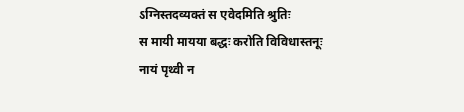ऽग्निस्तदव्यक्तं स एवेदमिति श्रुतिः
स मायी मायया बद्धः करोति विविधास्तनूः
नायं पृथ्वी न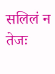सलिलं न तेजः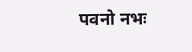पवनो नभः